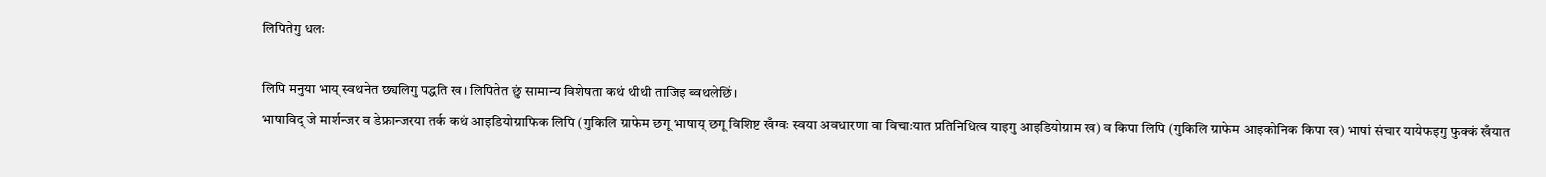लिपितेगु धलः

लिपि मनुया भाय् स्वथनेत छ्यलिगु पद्धति ख। लिपितेत छुं सामान्य विशेषता कथं थीथी ताजिइ ब्वथलेछिं।
भाषाविद् जे मार्शन्जर व डेफ्रान्जरया तर्क कथं आइडियोग्राफिक लिपि (गुकिलि ग्राफेम छगू भाषाय् छगू विशिष्ट खँग्वः स्वया अवधारणा वा विचाःयात प्रतिनिधित्व याइगु आइडियोग्राम ख) व किपा लिपि (गुकिलि ग्राफेम आइकोनिक किपा ख) भाषां संचार यायेफइगु फुक्कं खँयात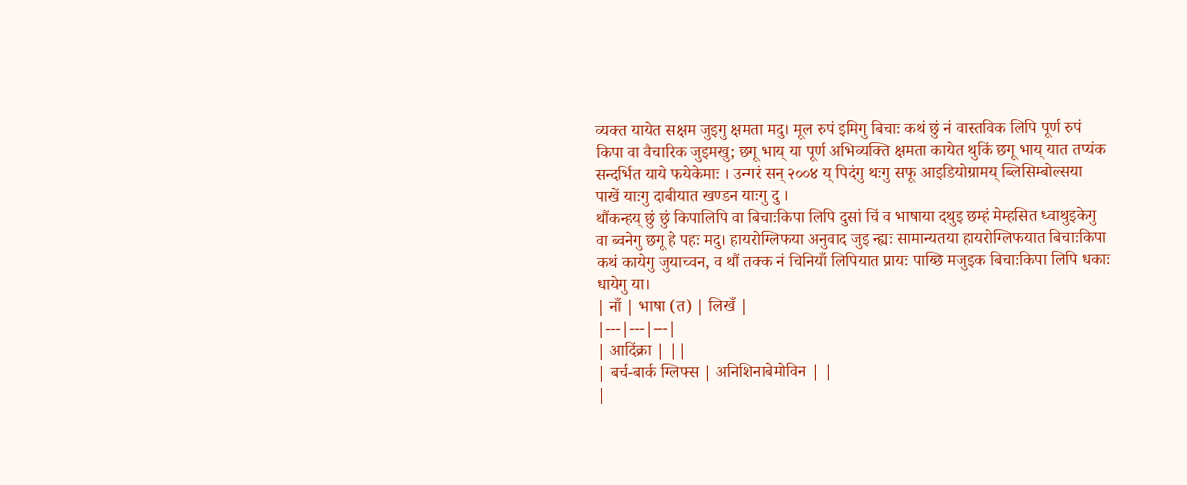व्यक्त यायेत सक्षम जुइगु क्षमता मदु। मूल रुपं इमिगु बिचाः कथं छुं नं वास्तविक लिपि पूर्ण रुपं किपा वा वैचारिक जुइमखु; छगू भाय् या पूर्ण अभिव्यक्ति क्षमता कायेत थुकिं छगू भाय् यात तप्यंक सन्दर्भित याये फयेकेमाः । उन्गरं सन् २००४ य् पिदंगु थःगु सफू आइडियोग्रामय् ब्लिसिम्बोल्सया पाखें याःगु दाबीयात खण्डन याःगु दु ।
थौंकन्हय् छुं छुं किपालिपि वा बिचाःकिपा लिपि दुसां चिं व भाषाया दथुइ छम्हं मेम्हसित ध्वाथुइकेगु वा ब्वनेगु छगू हे पहः मदु। हायरोग्लिफया अनुवाद जुइ न्ह्यः सामान्यतया हायरोग्लिफयात बिचाःकिपा कथं कायेगु जुयाच्वन, व थौं तक्क नं चिनियाँ लिपियात प्रायः पाय्छि मजुइक बिचाःकिपा लिपि धकाः धायेगु या।
| नाँ | भाषा (त) | लिखँ |
|---|---|---|
| आदिंक्रा | ||
| बर्च-बार्क ग्लिफ्स | अनिशिनाबेमोविन | |
|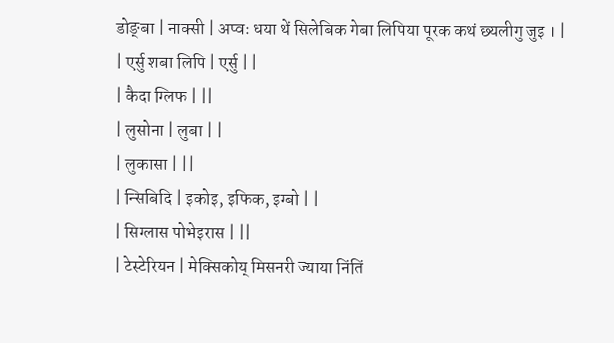डोङ्बा | नाक्सी | अप्वः धया थें सिलेबिक गेबा लिपिया पूरक कथं छ्यलीगु जुइ । |
| एर्सु शबा लिपि | एर्सु | |
| कैदा ग्लिफ | ||
| लुसोना | लुबा | |
| लुकासा | ||
| न्सिबिदि | इकोइ, इफिक, इग्बो | |
| सिग्लास पोभेइरास | ||
| टेस्टेरियन | मेक्सिकोय् मिसनरी ज्याया निंतिं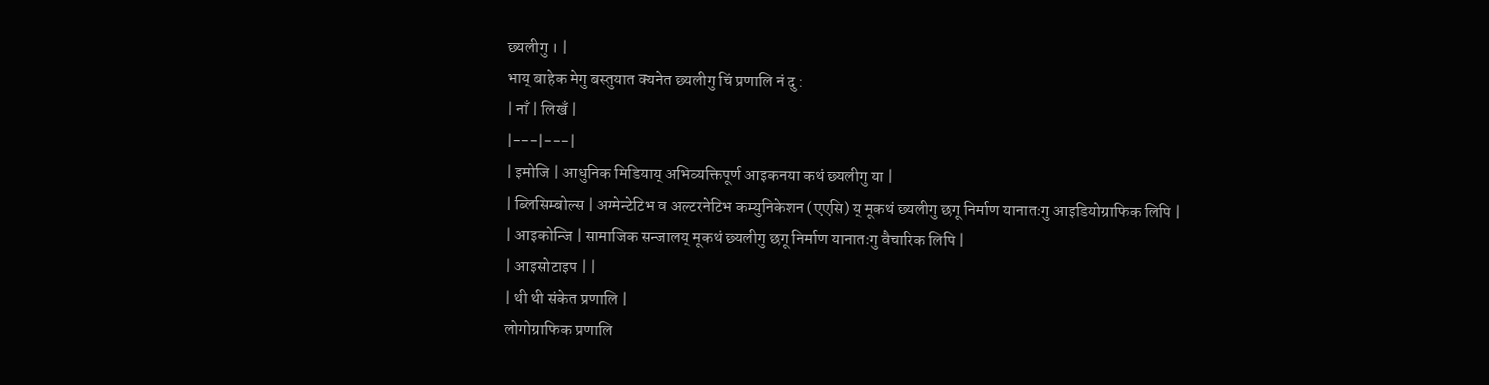छ्यलीगु । |
भाय् बाहेक मेगु बस्तुयात क्यनेत छ्यलीगु चिं प्रणालि नं दु :
| नाँ | लिखँ |
|---|---|
| इमोजि | आधुनिक मिडियाय् अभिव्यक्तिपूर्ण आइकनया कथं छ्यलीगु या |
| ब्लिसिम्बोल्स | अग्मेन्टेटिभ व अल्टरनेटिभ कम्युनिकेशन (एएसि) य् मूकथं छ्यलीगु छगू निर्माण यानातःगु आइडियोग्राफिक लिपि |
| आइकोन्जि | सामाजिक सन्जालय् मूकथं छ्यलीगु छगू निर्माण यानातःगु वैचारिक लिपि |
| आइसोटाइप | |
| थी थी संकेत प्रणालि |
लोगोग्राफिक प्रणालि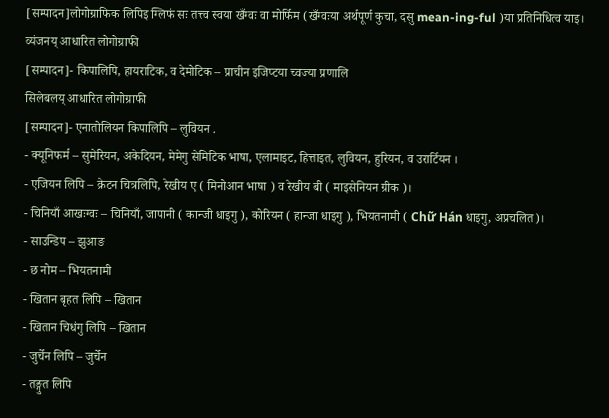[सम्पादन]लोगोग्राफिक लिपिइ ग्लिफं सः तत्त्व स्वया खँग्वः वा मोर्फिम (खँग्वःया अर्थपूर्ण कुचा, दसु mean-ing-ful )या प्रतिनिधित्व याइ।
व्यंजनय् आधारित लोगोग्राफी
[सम्पादन]- किपालिपि, हायराटिक, व देमोटिक – प्राचीन इजिप्टया च्वज्या प्रणालि
सिलेबलय् आधारित लोगोग्राफी
[सम्पादन]- एनातोलियन किपालिपि – लुवियन .
- क्यूनिफर्म – सुमेरियन, अकेदियन, मेमेगु सेमिटिक भाषा, एलामाइट, हित्ताइत, लुवियन, हुरियन, व उरार्टियन ।
- एजियन लिपि – क्रेटन चित्रलिपि, रेखीय ए ( मिनोआन भाषा ) व रेखीय बी ( माइसेनियन ग्रीक )।
- चिनियाँ आखःग्वः – चिनियाँ, जापानी ( कान्जी धाइगु ), कोरियन ( हान्जा धाइगु ), भियतनामी ( Chữ Hán धाइगु, अप्रचलित)।
- साउन्डिप – झुआङ
- छ नोम – भियतनामी
- खितान बृहत लिपि – खितान
- खितान चिधंगु लिपि – खितान
- जुर्चेन लिपि – जुर्चेन
- तङ्गुत लिपि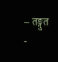– तङ्गुत
-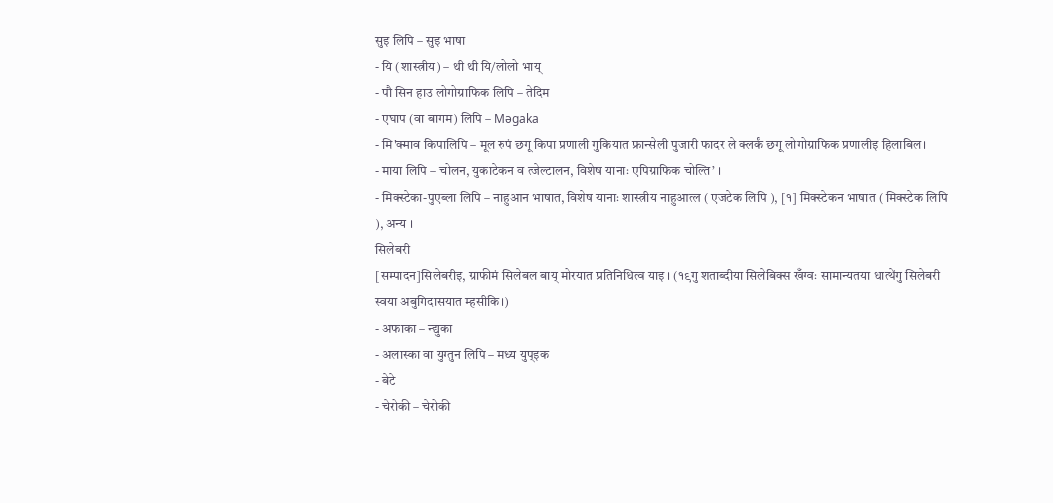सुइ लिपि – सुइ भाषा
- यि (शास्त्रीय) – थी थी यि/लोलो भाय्
- पौ सिन हाउ लोगोग्राफिक लिपि – तेदिम
- एघाप (वा बागम) लिपि – Məgaka
- मि'क्माव किपालिपि – मूल रुपं छगू किपा प्रणाली गुकियात फ्रान्सेली पुजारी फादर ले क्लर्कं छगू लोगोग्राफिक प्रणालीइ हिलाबिल।
- माया लिपि – चोलन, युकाटेकन व त्जेल्टालन, विशेष यानाः एपिग्राफिक चोल्ति’ ।
- मिक्स्टेका-पुएब्ला लिपि – नाहुआन भाषात, विशेष यानाः शास्त्रीय नाहुआत्ल ( एजटेक लिपि ), [१] मिक्स्टेकन भाषात ( मिक्स्टेक लिपि ), अन्य ।
सिलेबरी
[सम्पादन]सिलेबरीइ, ग्राफीमं सिलेबल बाय् मोरयात प्रतिनिधित्व याइ । (१९गु शताब्दीया सिलेबिक्स खँग्वः सामान्यतया धात्थेंगु सिलेबरी स्वया अबुगिदासयात म्हसीकि।)
- अफाका – न्द्युका
- अलास्का वा युग्तुन लिपि – मध्य युप्इक
- बेटे
- चेरोकी – चेरोकी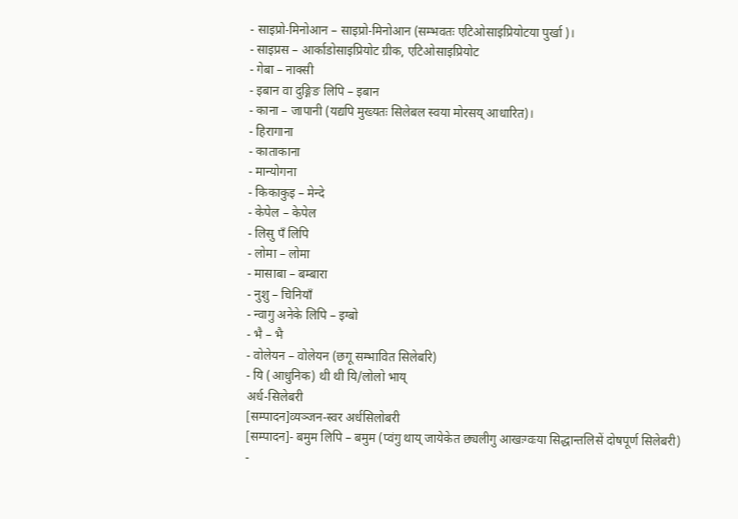- साइप्रो-मिनोआन – साइप्रो-मिनोआन (सम्भवतः एटिओसाइप्रियोटया पुर्खा )।
- साइप्रस – आर्काडोसाइप्रियोट ग्रीक, एटिओसाइप्रियोट
- गेबा – नाक्सी
- इबान वा दुङ्गिङ लिपि – इबान
- काना – जापानी (यद्यपि मुख्यतः सिलेबल स्वया मोरसय् आधारित)।
- हिरागाना
- काताकाना
- मान्योगना
- किकाकुइ – मेन्दे
- केपेल – केपेल
- लिसु पँ लिपि
- लोमा – लोमा
- मासाबा – बम्बारा
- नुशु – चिनियाँ
- न्वागु अनेके लिपि – इग्बो
- भै – भै
- वोलेयन – वोलेयन (छगू सम्भावित सिलेबरि)
- यि (आधुनिक) थी थी यि/लोलो भाय्
अर्ध-सिलेबरी
[सम्पादन]व्यञ्जन-स्वर अर्धसिलोबरी
[सम्पादन]- बमुम लिपि – बमुम (प्वंगु थाय् जायेकेत छ्यलीगु आखःग्वःया सिद्धान्तलिसें दोषपूर्ण सिलेबरी)
-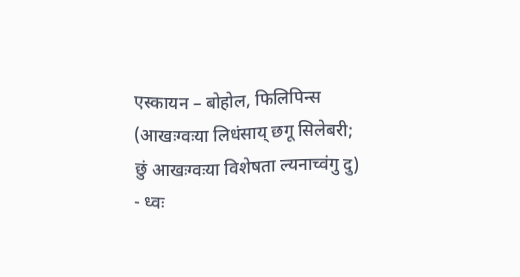एस्कायन – बोहोल, फिलिपिन्स (आखःग्वःया लिधंसाय् छगू सिलेबरी; छुं आखःग्वःया विशेषता ल्यनाच्वंगु दु)
- ध्वः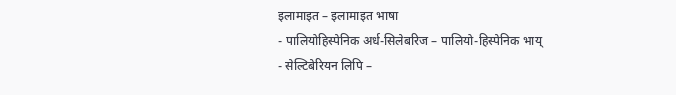इलामाइत – इलामाइत भाषा
- पालियोहिस्पेनिक अर्ध-सिलेबरिज – पालियो-हिस्पेनिक भाय्
- सेल्टिबेरियन लिपि –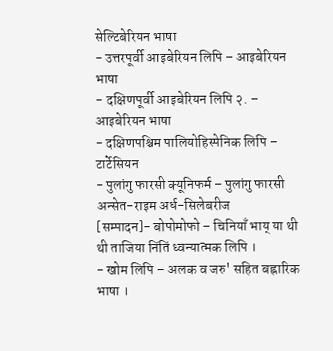सेल्टिबेरियन भाषा
- उत्तरपूर्वी आइबेरियन लिपि – आइबेरियन भाषा
- दक्षिणपूर्वी आइबेरियन लिपि २. – आइबेरियन भाषा
- दक्षिणपश्चिम पालियोहिस्पेनिक लिपि – टार्टेसियन
- पुलांगु फारसी क्यूनिफर्म – पुलांगु फारसी
अन्सेत-राइम अर्ध-सिलेबरीज
[सम्पादन]- बोपोमोफो – चिनियाँ भाय् या थी थी ताजिया निंतिं ध्वन्यात्मक लिपि ।
- खोम लिपि – अलक व जरु' सहित बह्नारिक भाषा ।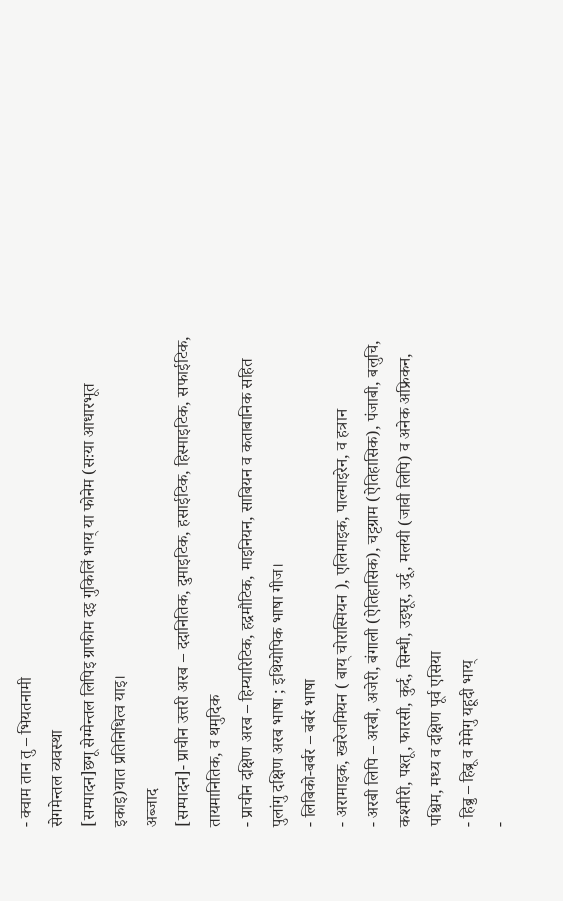- क्वाम तान तु – भियतनामी
सेगमेन्तल व्यवस्था
[सम्पादन]छगू सेग्मेन्तल लिपिइ ग्राफीम दइ गुकिलिं भाय् या फोनेम (सःया आधारभूत इकाइ)यात प्रतिनिधित्व याइ।
अब्जाद
[सम्पादन]- प्राचीन उत्तरी अरब – ददानितिक, दुमाइटिक, हसाईटिक, हिस्माइटिक, सफाईटिक, तायमानितिक, व थमुदिक
- प्राचीन दक्षिण अरब – हिम्यारिटिक, हद्रमौटिक, माइनियन, साबियन व कताबानिक सहित पुलांगु दक्षिण अरब भाषा ; इथियोपिक भाषा गीज।
- लिबिको-बर्बर – बर्बर भाषा
- अरामाइक, ख्वरेजमियन ( बाय् चोरास्मियन ), एलिमाइक, पाल्माइरेन, व हत्रान
- अरबी लिपि – अरबी, अजेरी, बंगाली (ऐतिहासिक), चट्टग्राम (ऐतिहासिक), पंजाबी, बलुचि, कश्मीरी, पश्तू, फारसी, कुर्द, सिन्धी, उइघूर, उर्दू, मलयी (जावी लिपि) व अनेक अफ्रिकन, पश्चिम, मध्य व दक्षिण पूर्व एसिया
- हिब्रु – हिब्रू व मेमेगु यहूदी भाय्
-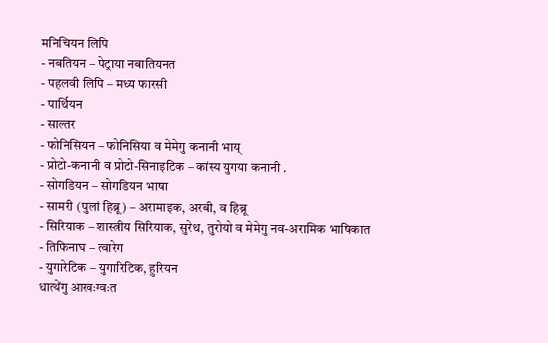मनिचियन लिपि
- नबतियन – पेट्राया नबातियनत
- पहलवी लिपि – मध्य फारसी
- पार्थियन
- साल्तर
- फोनिसियन – फोनिसिया व मेमेगु कनानी भाय्
- प्रोटो-कनानी व प्रोटो-सिनाइटिक – कांस्य युगया कनानी .
- सोगडियन – सोगडियन भाषा
- सामरी (पुलां हिब्रू) – अरामाइक, अरबी, व हिब्रू
- सिरियाक – शास्त्रीय सिरियाक, सुरेथ, तुरोयो व मेमेगु नव-अरामिक भाषिकात
- तिफिनाघ – त्वारेग
- युगारेटिक – युगारिटिक, हुरियन
धात्थेंगु आखःग्वःत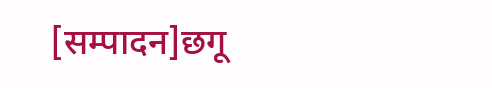[सम्पादन]छगू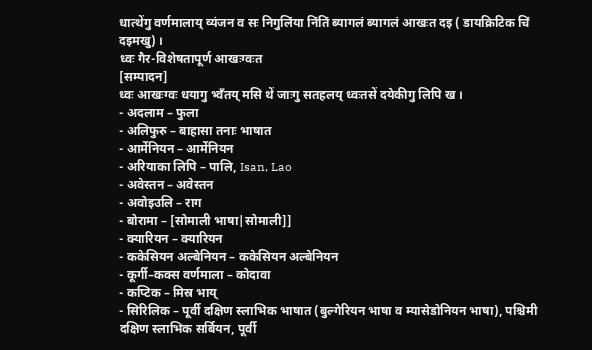धात्थेंगु वर्णमालाय् व्यंजन व सः निगुलिंया निंतिं ब्यागलं ब्यागलं आखःत दइ ( डायक्रिटिक चिं दइमखु) ।
ध्वः गैर-विशेषतापूर्ण आखःग्वःत
[सम्पादन]
ध्वः आखःग्वः धयागु भ्वँतय् मसि थें जाःगु सतहलय् ध्वःतसें दयेकीगु लिपि ख ।
- अदलाम – फुला
- अलिफुरु – बाहासा तनाः भाषात
- आर्मेनियन – आर्मेनियन
- अरियाका लिपि – पालि, Isan, Lao
- अवेस्तन – अवेस्तन
- अवोइउलि – राग
- बोरामा – [सोमाली भाषा|सोमाली]]
- क्यारियन – क्यारियन
- ककेसियन अल्बेनियन – ककेसियन अल्बेनियन
- कूर्गी–कक्स वर्णमाला – कोदावा
- कप्टिक – मिस्र भाय्
- सिरिलिक – पूर्वी दक्षिण स्लाभिक भाषात (बुल्गेरियन भाषा व म्यासेडोनियन भाषा), पश्चिमी दक्षिण स्लाभिक सर्बियन, पूर्वी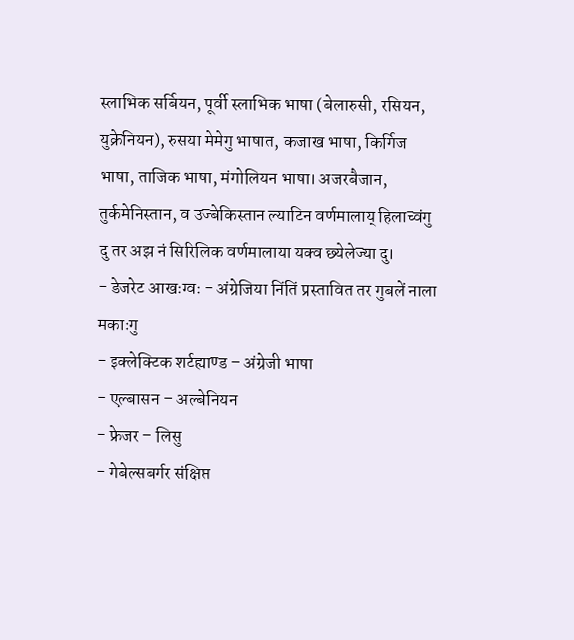स्लाभिक सर्बियन, पूर्वी स्लाभिक भाषा (बेलारुसी, रसियन, युक्रेनियन), रुसया मेमेगु भाषात, कजाख भाषा, किर्गिज भाषा, ताजिक भाषा, मंगोलियन भाषा। अजरबैजान, तुर्कमेनिस्तान, व उज्बेकिस्तान ल्याटिन वर्णमालाय् हिलाच्वंगु दु तर अझ नं सिरिलिक वर्णमालाया यक्व छ्येलेज्या दु।
- डेजरेट आखःग्वः - अंग्रेजिया निंतिं प्रस्तावित तर गुबलें नाला मकाःगु
- इक्लेक्टिक शर्टह्याण्ड – अंग्रेजी भाषा
- एल्बासन – अल्बेनियन
- फ्रेजर – लिसु
- गेबेल्सबर्गर संक्षिप्त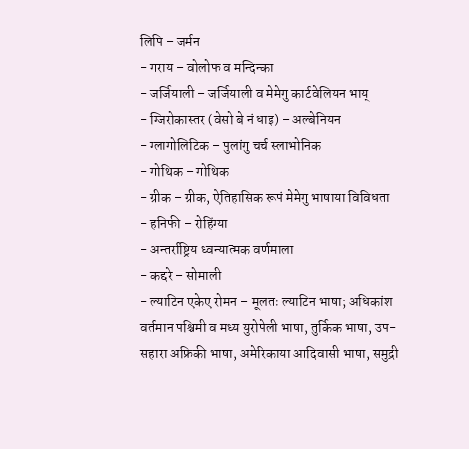लिपि – जर्मन
- गराय – वोलोफ व मन्दिन्का
- जर्जियाली – जर्जियाली व मेमेगु कार्टवेलियन भाय्
- ग्जिरोकास्तर (वेसो बे नं धाइ) – अल्बेनियन
- ग्लागोलिटिक – पुलांगु चर्च स्लाभोनिक
- गोथिक – गोथिक
- ग्रीक – ग्रीक, ऐतिहासिक रूपं मेमेगु भाषाया विविधता
- हनिफी – रोहिंग्या
- अन्तर्राष्ट्रिय ध्वन्यात्मक वर्णमाला
- कद्दरे – सोमाली
- ल्याटिन एकेए रोमन – मूलतः ल्याटिन भाषा; अधिकांश वर्तमान पश्चिमी व मध्य युरोपेली भाषा, तुर्किक भाषा, उप-सहारा अफ्रिकी भाषा, अमेरिकाया आदिवासी भाषा, समुद्री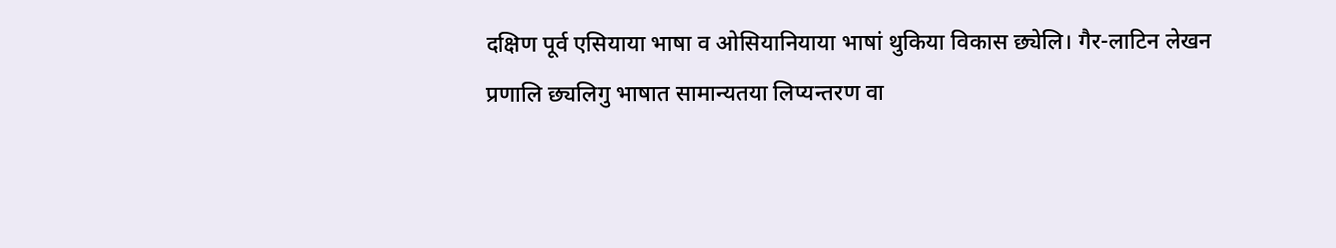दक्षिण पूर्व एसियाया भाषा व ओसियानियाया भाषां थुकिया विकास छ्येलि। गैर-लाटिन लेखन प्रणालि छ्यलिगु भाषात सामान्यतया लिप्यन्तरण वा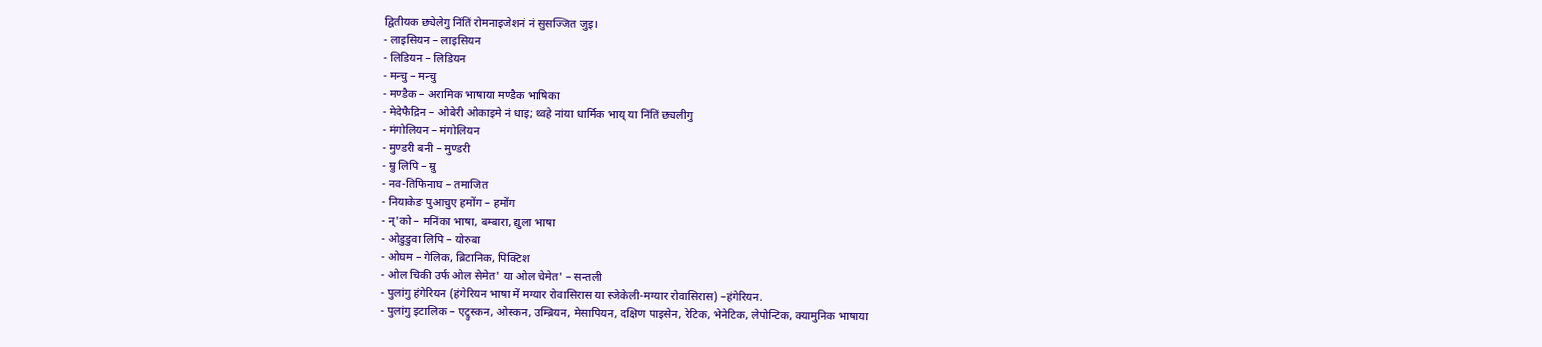द्वितीयक छ्येलेगु निंतिं रोमनाइजेशनं नं सुसज्जित जुइ।
- लाइसियन – लाइसियन
- लिडियन – लिडियन
- मन्चु – मन्चु
- मण्डैक – अरामिक भाषाया मण्डैक भाषिका
- मेदेफैद्रिन – ओबेरी ओकाइमे नं धाइ; थ्वहे नांया धार्मिक भाय् या निंतिं छ्यलीगु
- मंगोलियन – मंगोलियन
- मुण्डरी बनी – मुण्डरी
- म्रु लिपि – म्रु
- नव-तिफिनाघ – तमाजित
- नियाकेङ पुआचुए हमोंग – हमोंग
- न्'को – मनिंका भाषा, बम्बारा, द्युला भाषा
- ओडुडुवा लिपि – योरुबा
- ओघम – गेलिक, ब्रिटानिक, पिक्टिश
- ओल चिकी उर्फ ओल सेमेत' या ओल चेमेत' – सन्तली
- पुलांगु हंगेरियन (हंगेरियन भाषा में मग्यार रोवासिरास या स्जेकेली-मग्यार रोवासिरास) –हंगेरियन.
- पुलांगु इटालिक – एट्रुस्कन, ओस्कन, उम्ब्रियन, मेसापियन, दक्षिण पाइसेन, रेटिक, भेनेटिक, लेपोन्टिक, क्यामुनिक भाषाया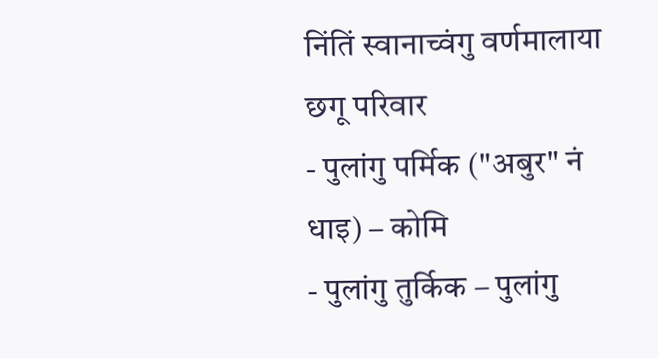निंतिं स्वानाच्वंगु वर्णमालाया छगू परिवार
- पुलांगु पर्मिक ("अबुर" नं धाइ) – कोमि
- पुलांगु तुर्किक – पुलांगु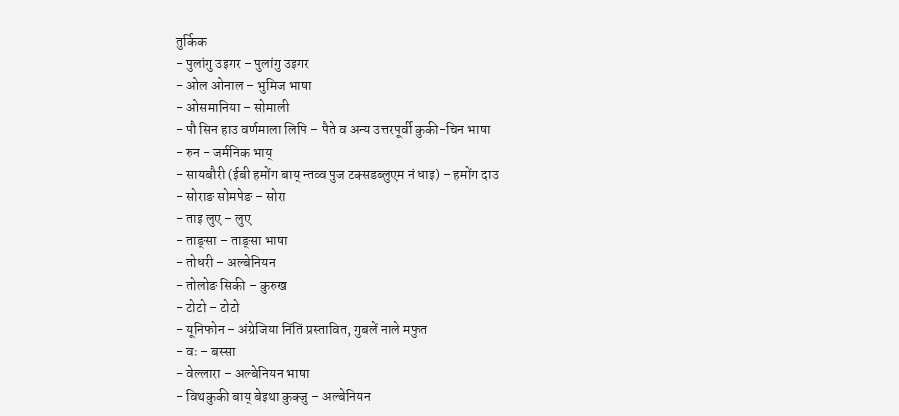तुर्किक
- पुलांगु उइगर – पुलांगु उइगर
- ओल ओनाल – भुमिज भाषा
- ओसमानिया – सोमाली
- पौ सिन हाउ वर्णमाला लिपि – पैते व अन्य उत्तरपूर्वी कुकी-चिन भाषा
- रुन - जर्मनिक भाय्
- सायबौरी (ईबी हमोंग बाय् न्तव्व पुज टक्सडब्लुएम नं धाइ) – हमोंग दाउ
- सोराङ सोमपेङ – सोरा
- ताइ लुए – लुए
- ताङ्सा – ताङ्सा भाषा
- तोधरी – अल्बेनियन
- तोलोङ सिकी – कुरुख
- टोटो – टोटो
- यूनिफोन – अंग्रेजिया निंतिं प्रस्तावित, गुबलें नाले मफुत
- वः – बस्सा
- वेल्लारा – अल्बेनियन भाषा
- विथकुकी बाय् बेइथा कुक्जु – अल्बेनियन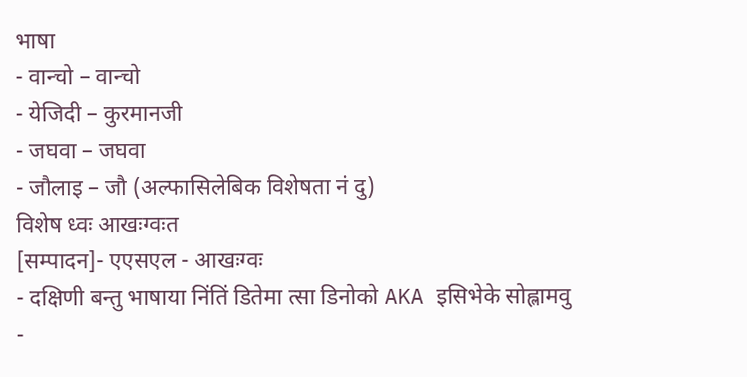भाषा
- वान्चो – वान्चो
- येजिदी – कुरमानजी
- जघवा – जघवा
- जौलाइ – जौ (अल्फासिलेबिक विशेषता नं दु)
विशेष ध्वः आखःग्वःत
[सम्पादन]- एएसएल - आखःग्वः
- दक्षिणी बन्तु भाषाया निंतिं डितेमा त्सा डिनोको AKA इसिभेके सोह्लामवु
-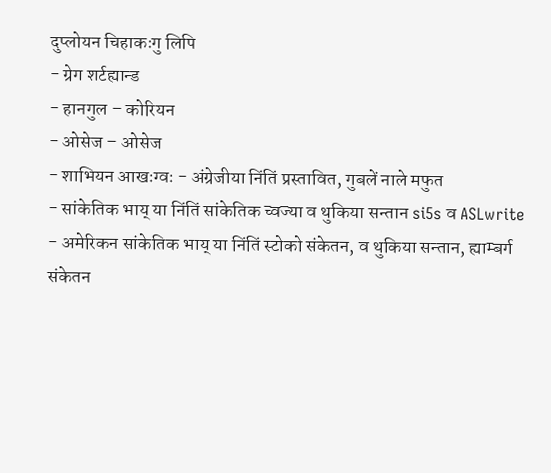दुप्लोयन चिहाकःगु लिपि
- ग्रेग शर्टह्यान्ड
- हानगुल – कोरियन
- ओसेज – ओसेज
- शाभियन आखःग्वः - अंग्रेजीया निंतिं प्रस्तावित, गुबलें नाले मफुत
- सांकेतिक भाय् या निंतिं सांकेतिक च्वज्या व थुकिया सन्तान si5s व ASLwrite
- अमेरिकन सांकेतिक भाय् या निंतिं स्टोको संकेतन, व थुकिया सन्तान, ह्याम्बर्ग संकेतन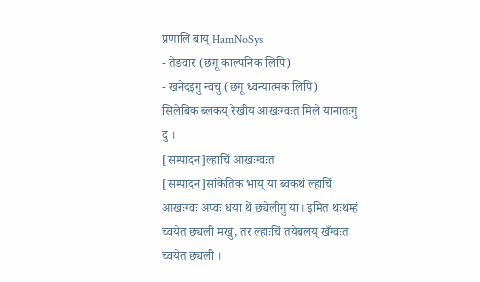प्रणालि बाय् HamNoSys
- तेङवार (छगू काल्पनिक लिपि)
- खनेदइगु न्वचु (छगू ध्वन्यात्मक लिपि)
सिलेबिक ब्लकय् रेखीय आखःग्वःत मिले यानातःगु दु ।
[सम्पादन]ल्हाचिं आखःग्वःत
[सम्पादन]सांकेतिक भाय् या ब्वकथं ल्हाचिं आखःग्वः अप्वः धया थें छ्येलीगु या। इमित थःथम्हं च्वयेत छ्यली मखु, तर ल्हाःचिं तयेबलय् खँग्वःत च्वयेत छ्यली ।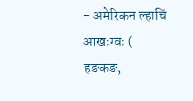- अमेरिकन ल्हाचिं आखःग्वः ( हङकङ,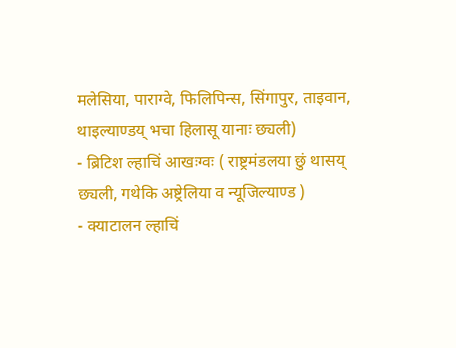मलेसिया, पाराग्वे, फिलिपिन्स, सिंगापुर, ताइवान, थाइल्याण्डय् भचा हिलासू यानाः छ्यली)
- ब्रिटिश ल्हाचिं आखःग्वः ( राष्ट्रमंडलया छुं थासय् छ्यली, गथेकि अष्ट्रेलिया व न्यूजिल्याण्ड )
- क्याटालन ल्हाचिं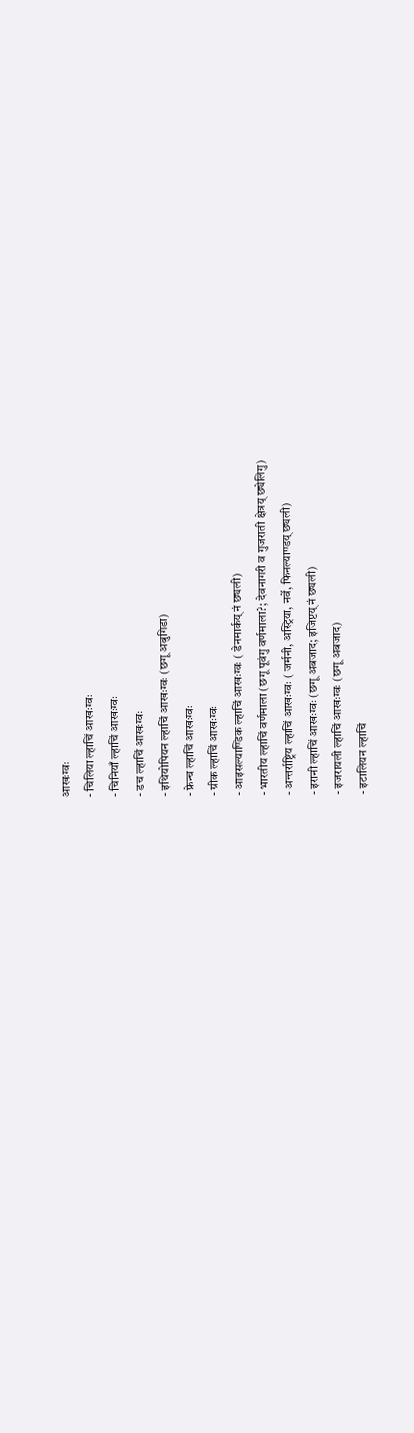आखःग्वः
- चिलिया ल्हाचिं आखःग्वः
- चिनियाँ ल्हाचिं आखःग्वः
- डच ल्हाचिं आखःग्वः
- इथियोपियन ल्हाचिं आखःग्वः (छगू अबुगिडा)
- फ्रेन्च ल्हाचिं आखःग्वः
- ग्रीक ल्हाचिं आखःग्वः
- आइसल्याण्डिक ल्हाचिं आखःग्वः ( डेनमार्कय् नं छ्यली)
- भारतीय ल्हाचिं वर्णमाला (छगू पूवंगु वर्णमाला?; देवनागरी व गुजराती क्षेत्रय् छ्येलिगु)
- अन्तर्राष्ट्रिय ल्हाचिं आखःग्वः ( जर्मनी, अस्ट्रिया, नर्वे, फिनल्याण्डय् छ्यली)
- इरानी ल्हाचिं आखःग्वः (छगू अबजाद; इजिप्टय् नं छ्यली)
- इजरायली ल्हाचिं आखःग्वः (छगू अबजाद)
- इटालियन ल्हाचिं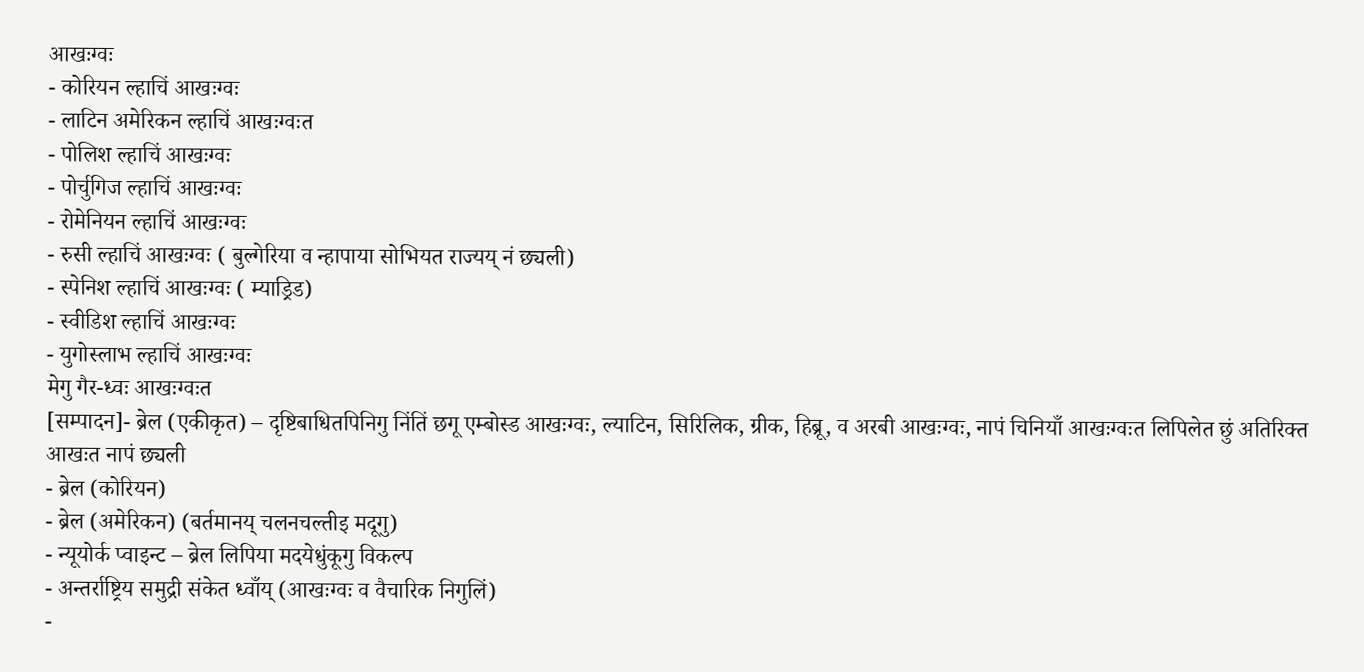आखःग्वः
- कोरियन ल्हाचिं आखःग्वः
- लाटिन अमेरिकन ल्हाचिं आखःग्वःत
- पोलिश ल्हाचिं आखःग्वः
- पोर्चुगिज ल्हाचिं आखःग्वः
- रोमेनियन ल्हाचिं आखःग्वः
- रुसी ल्हाचिं आखःग्वः ( बुल्गेरिया व न्हापाया सोभियत राज्यय् नं छ्यली)
- स्पेनिश ल्हाचिं आखःग्वः ( म्याड्रिड)
- स्वीडिश ल्हाचिं आखःग्वः
- युगोस्लाभ ल्हाचिं आखःग्वः
मेगु गैर-ध्वः आखःग्वःत
[सम्पादन]- ब्रेल (एकीकृत) – दृष्टिबाधितपिनिगु निंतिं छगू एम्बोस्ड आखःग्वः, ल्याटिन, सिरिलिक, ग्रीक, हिब्रू, व अरबी आखःग्वः, नापं चिनियाँ आखःग्वःत लिपिलेत छुं अतिरिक्त आखःत नापं छ्यली
- ब्रेल (कोरियन)
- ब्रेल (अमेरिकन) (बर्तमानय् चलनचल्तीइ मदूगु)
- न्यूयोर्क प्वाइन्ट – ब्रेल लिपिया मदयेधुंकूगु विकल्प
- अन्तर्राष्ट्रिय समुद्री संकेत ध्वाँय् (आखःग्वः व वैचारिक निगुलिं)
-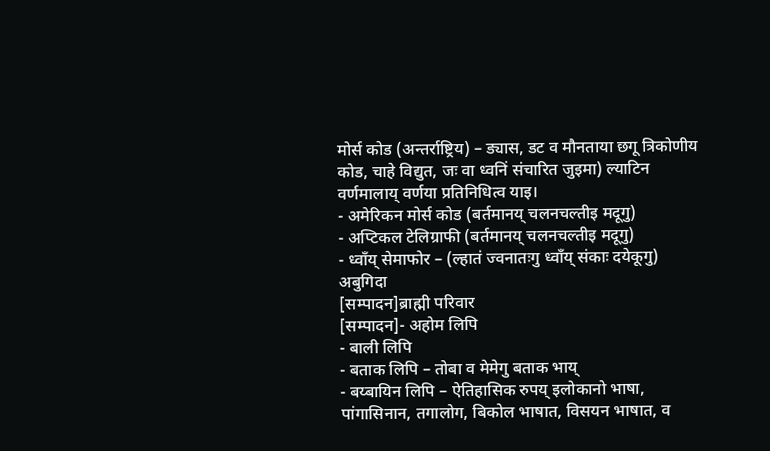मोर्स कोड (अन्तर्राष्ट्रिय) – ड्यास, डट व मौनताया छगू त्रिकोणीय कोड, चाहे विद्युत, जः वा ध्वनिं संचारित जुइमा) ल्याटिन वर्णमालाय् वर्णया प्रतिनिधित्व याइ।
- अमेरिकन मोर्स कोड (बर्तमानय् चलनचल्तीइ मदूगु)
- अप्टिकल टेलिग्राफी (बर्तमानय् चलनचल्तीइ मदूगु)
- ध्वाँय् सेमाफोर – (ल्हातं ज्वनातःगु ध्वाँय् संकाः दयेकूगु)
अबुगिदा
[सम्पादन]ब्राह्मी परिवार
[सम्पादन]- अहोम लिपि
- बाली लिपि
- बताक लिपि – तोबा व मेमेगु बताक भाय्
- बय्बायिन लिपि – ऐतिहासिक रुपय् इलोकानो भाषा, पांगासिनान, तगालोग, बिकोल भाषात, विसयन भाषात, व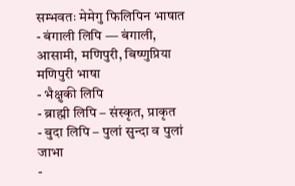सम्भवतः मेमेगु फिलिपिन भाषात
- बंगाली लिपि — बंगाली, आसामी, मणिपुरी, बिष्णुप्रिया मणिपुरी भाषा
- भैक्षुकी लिपि
- ब्राह्मी लिपि – संस्कृत, प्राकृत
- बुदा लिपि – पुलां सुन्दा व पुलां जाभा
-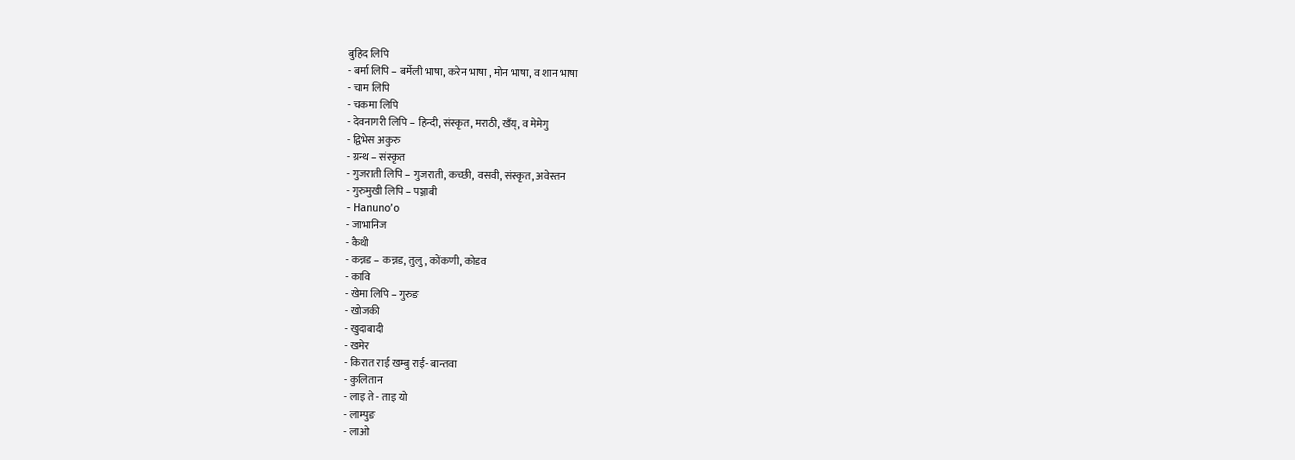बुहिद लिपि
- बर्मा लिपि – बर्मेली भाषा, करेन भाषा , मोन भाषा, व शान भाषा
- चाम लिपि
- चकमा लिपि
- देवनागरी लिपि – हिन्दी, संस्कृत, मराठी, खँय्, व मेमेगु
- द्विभेस अकुरु
- ग्रन्थ – संस्कृत
- गुजराती लिपि – गुजराती, कच्छी, वसवी, संस्कृत, अवेस्तन
- गुरुमुखी लिपि – पञ्जाबी
- Hanuno’o
- जाभानिज
- कैथी
- कन्नड – कन्नड, तुलु, कोंकणी, कोडव
- कावि
- खेमा लिपि – गुरुङ
- खोजकी
- खुदाबादी
- खमेर
- किरात राई खम्बु राई- बान्तवा
- कुलितान
- लाइ ते - ताइ यो
- लाम्पुङ
- लाओ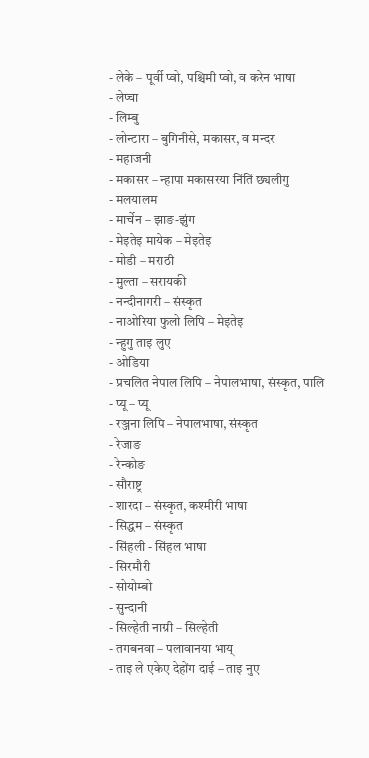- लेके – पूर्वी प्वो, पश्चिमी प्वो, व करेन भाषा
- लेप्चा
- लिम्बु
- लोन्टारा – बुगिनीसे, मकासर, व मन्दर
- महाजनी
- मकासर – न्हापा मकासरया निंतिं छ्यलीगु
- मलयालम
- मार्चेन – झाङ-झुंग
- मेइतेइ मायेक – मेइतेइ
- मोडी – मराठी
- मुल्ता – सरायकी
- नन्दीनागरी – संस्कृत
- नाओरिया फुलो लिपि – मेइतेइ
- न्हुगु ताइ लुए
- ओडिया
- प्रचलित नेपाल लिपि – नेपालभाषा, संस्कृत, पालि
- प्यू – प्यू
- रञ्जना लिपि – नेपालभाषा, संस्कृत
- रेजाङ
- रेन्कोङ
- सौराष्ट्र
- शारदा – संस्कृत, कश्मीरी भाषा
- सिद्धम – संस्कृत
- सिंहली - सिंहल भाषा
- सिरमौरी
- सोयोम्बो
- सुन्दानी
- सिल्हेती नाग्री – सिल्हेती
- तगबनवा – पलावानया भाय्
- ताइ ले एकेए देहोंग दाई – ताइ नुए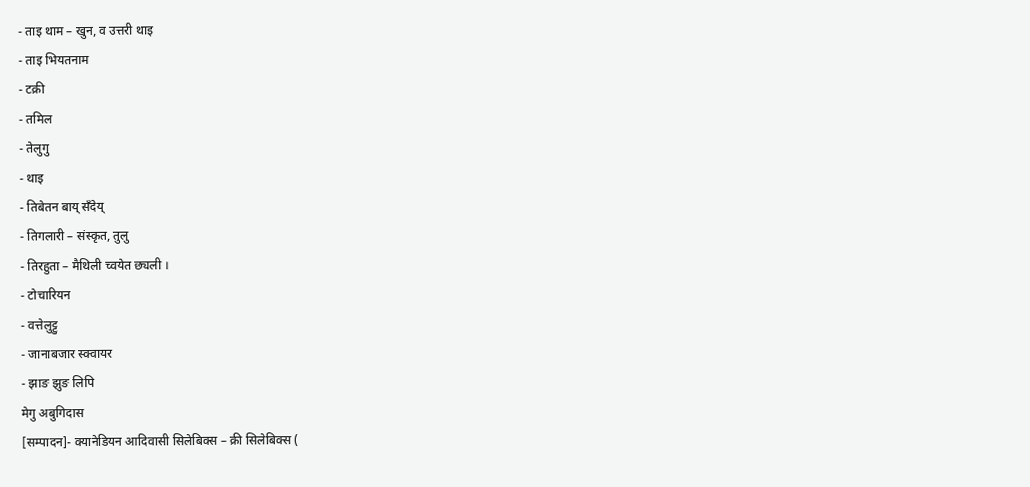- ताइ थाम – खुन, व उत्तरी थाइ
- ताइ भियतनाम
- टक्री
- तमिल
- तेलुगु
- थाइ
- तिबेतन बाय् सँदेय्
- तिगलारी – संस्कृत, तुलु
- तिरहुता – मैथिली च्वयेत छ्यली ।
- टोचारियन
- वत्तेलुट्टु
- जानाबजार स्क्वायर
- झाङ झुङ लिपि
मेगु अबुगिदास
[सम्पादन]- क्यानेडियन आदिवासी सिलेबिक्स – क्री सिलेबिक्स (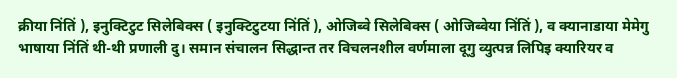क्रीया निंतिं ), इनुक्टिटुट सिलेबिक्स ( इनुक्टिटुटया निंतिं ), ओजिब्वे सिलेबिक्स ( ओजिब्वेया निंतिं ), व क्यानाडाया मेमेगु भाषाया निंतिं थी-थी प्रणाली दु। समान संचालन सिद्धान्त तर विचलनशील वर्णमाला दूगु व्युत्पन्न लिपिइ क्यारियर व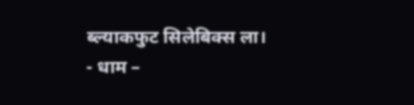ब्ल्याकफुट सिलेबिक्स ला।
- धाम –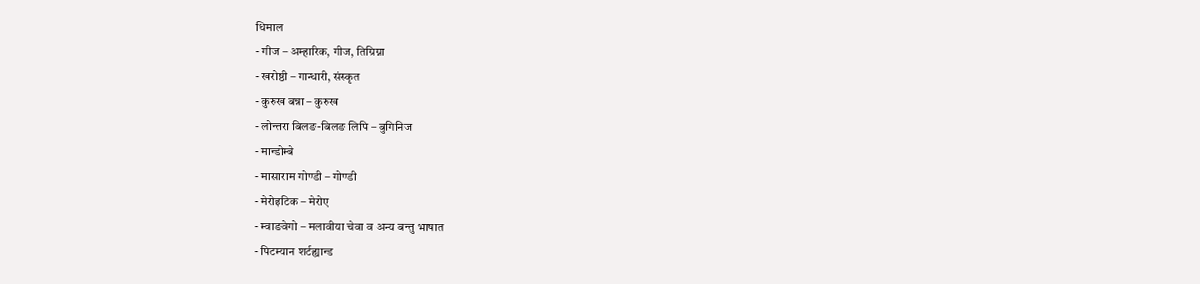धिमाल
- गीज – अम्हारिक, गीज, तिग्रिग्ना
- खरोष्ठी – गान्धारी, संस्कृत
- कुरुख बन्ना – कुरुख
- लोन्तरा बिलङ-बिलङ लिपि – बुगिनिज
- मान्डोम्बे
- मासाराम गोण्डी – गोण्डी
- मेरोइटिक – मेरोए
- म्वाङवेगो – मलावीया चेवा व अन्य बन्तु भाषात
- पिटम्यान शर्टह्यान्ड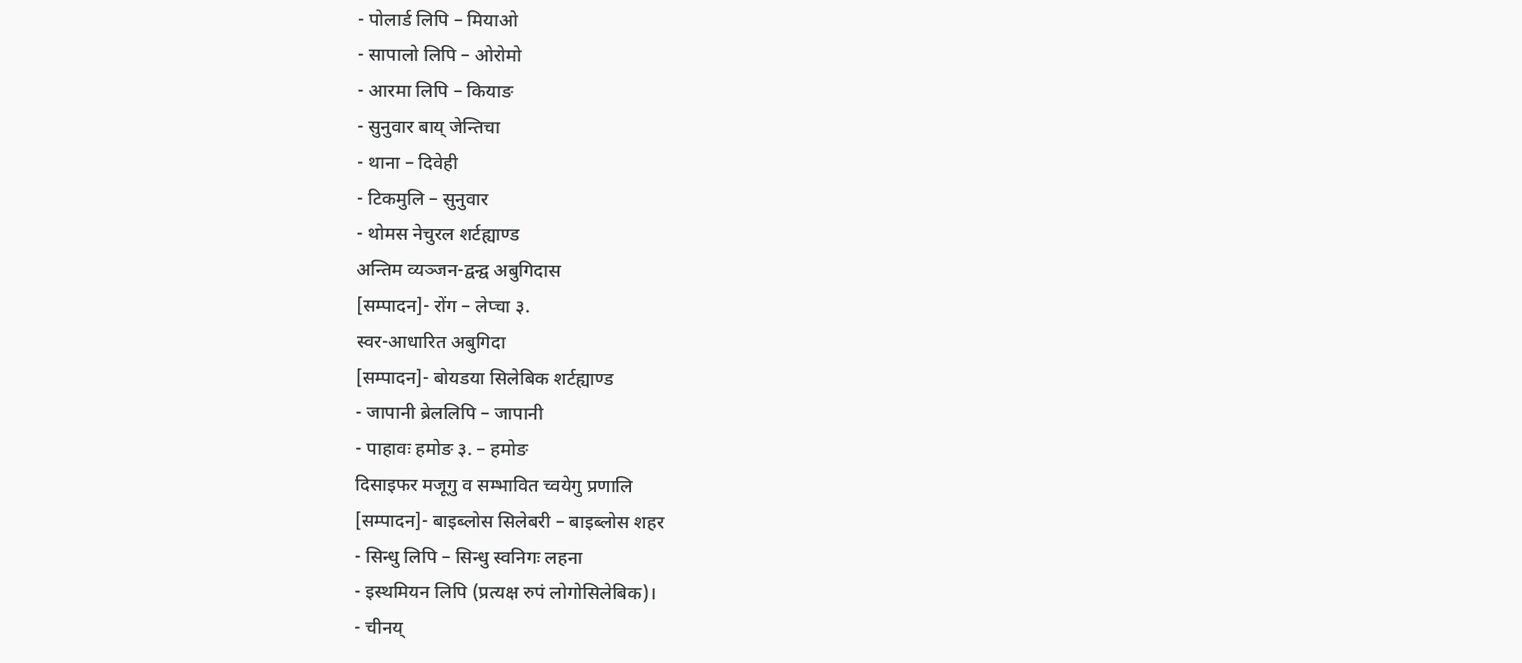- पोलार्ड लिपि – मियाओ
- सापालो लिपि – ओरोमो
- आरमा लिपि – कियाङ
- सुनुवार बाय् जेन्तिचा
- थाना – दिवेही
- टिकमुलि – सुनुवार
- थोमस नेचुरल शर्टह्याण्ड
अन्तिम व्यञ्जन-द्वन्द्व अबुगिदास
[सम्पादन]- रोंग – लेप्चा ३.
स्वर-आधारित अबुगिदा
[सम्पादन]- बोयडया सिलेबिक शर्टह्याण्ड
- जापानी ब्रेललिपि – जापानी
- पाहावः हमोङ ३. – हमोङ
दिसाइफर मजूगु व सम्भावित च्वयेगु प्रणालि
[सम्पादन]- बाइब्लोस सिलेबरी – बाइब्लोस शहर
- सिन्धु लिपि – सिन्धु स्वनिगः लहना
- इस्थमियन लिपि (प्रत्यक्ष रुपं लोगोसिलेबिक)।
- चीनय्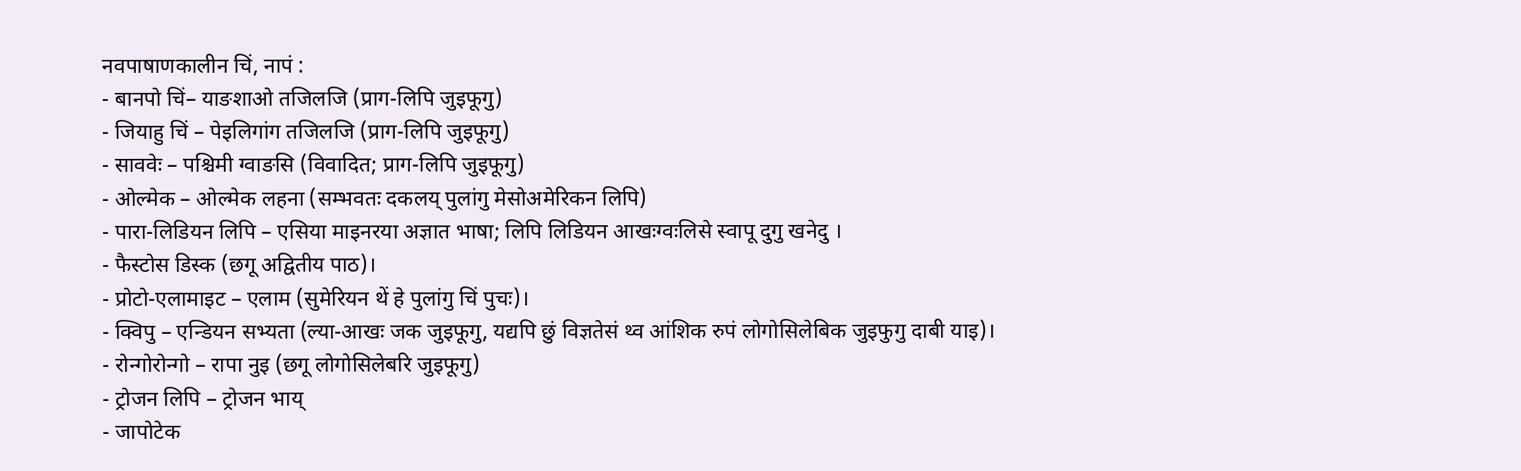नवपाषाणकालीन चिं, नापं :
- बानपो चिं– याङशाओ तजिलजि (प्राग-लिपि जुइफूगु)
- जियाहु चिं – पेइलिगांग तजिलजि (प्राग-लिपि जुइफूगु)
- साववेः – पश्चिमी ग्वाङसि (विवादित; प्राग-लिपि जुइफूगु)
- ओल्मेक – ओल्मेक लहना (सम्भवतः दकलय् पुलांगु मेसोअमेरिकन लिपि)
- पारा-लिडियन लिपि – एसिया माइनरया अज्ञात भाषा; लिपि लिडियन आखःग्वःलिसे स्वापू दुगु खनेदु ।
- फैस्टोस डिस्क (छगू अद्वितीय पाठ)।
- प्रोटो-एलामाइट – एलाम (सुमेरियन थें हे पुलांगु चिं पुचः)।
- क्विपु – एन्डियन सभ्यता (ल्या-आखः जक जुइफूगु, यद्यपि छुं विज्ञतेसं थ्व आंशिक रुपं लोगोसिलेबिक जुइफुगु दाबी याइ)।
- रोन्गोरोन्गो – रापा नुइ (छगू लोगोसिलेबरि जुइफूगु)
- ट्रोजन लिपि – ट्रोजन भाय्
- जापोटेक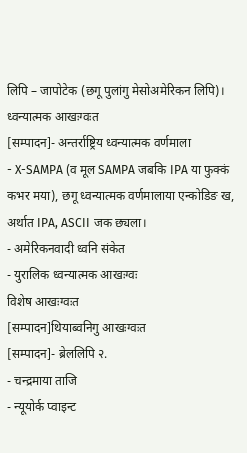लिपि – जापोटेक (छगू पुलांगु मेसोअमेरिकन लिपि)।
ध्वन्यात्मक आखःग्वःत
[सम्पादन]- अन्तर्राष्ट्रिय ध्वन्यात्मक वर्णमाला
- X-SAMPA (व मूल SAMPA जबकि IPA या फुक्कं कभर मया), छगू ध्वन्यात्मक वर्णमालाया एन्कोडिङ ख, अर्थात IPA, ASCII जक छ्यला।
- अमेरिकनवादी ध्वनि संकेत
- युरालिक ध्वन्यात्मक आखःग्वः
विशेष आखःग्वःत
[सम्पादन]थियाब्वनिगु आखःग्वःत
[सम्पादन]- ब्रेललिपि २.
- चन्द्रमाया ताजि
- न्यूयोर्क प्वाइन्ट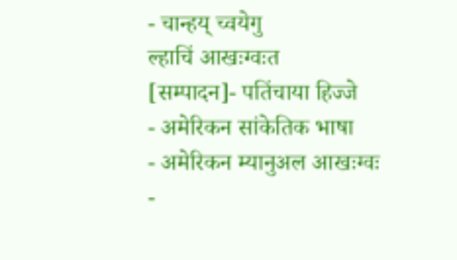- चान्हय् च्वयेगु
ल्हाचिं आखःग्वःत
[सम्पादन]- पतिंचाया हिज्जे
- अमेरिकन सांकेतिक भाषा
- अमेरिकन म्यानुअल आखःग्वः
-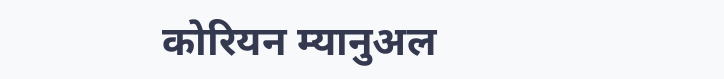कोरियन म्यानुअल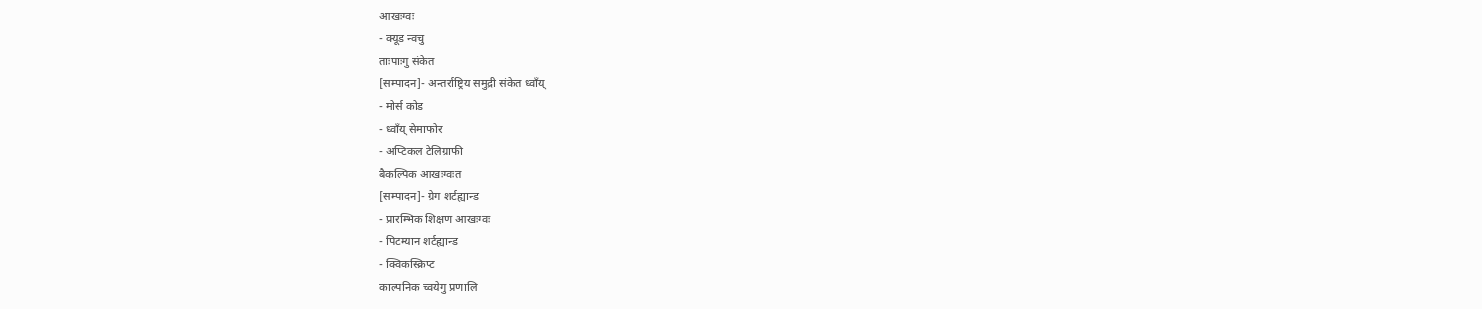आखःग्वः
- क्यूड न्वचु
ताःपाःगु संकेत
[सम्पादन]- अन्तर्राष्ट्रिय समुद्री संकेत ध्वाँय्
- मोर्स कोड
- ध्वाँय् सेमाफोर
- अप्टिकल टेलिग्राफी
बैकल्पिक आखःग्वःत
[सम्पादन]- ग्रेग शर्टह्यान्ड
- प्रारम्भिक शिक्षण आखःग्वः
- पिटम्यान शर्टह्यान्ड
- क्विकस्क्रिप्ट
काल्पनिक च्वयेगु प्रणालि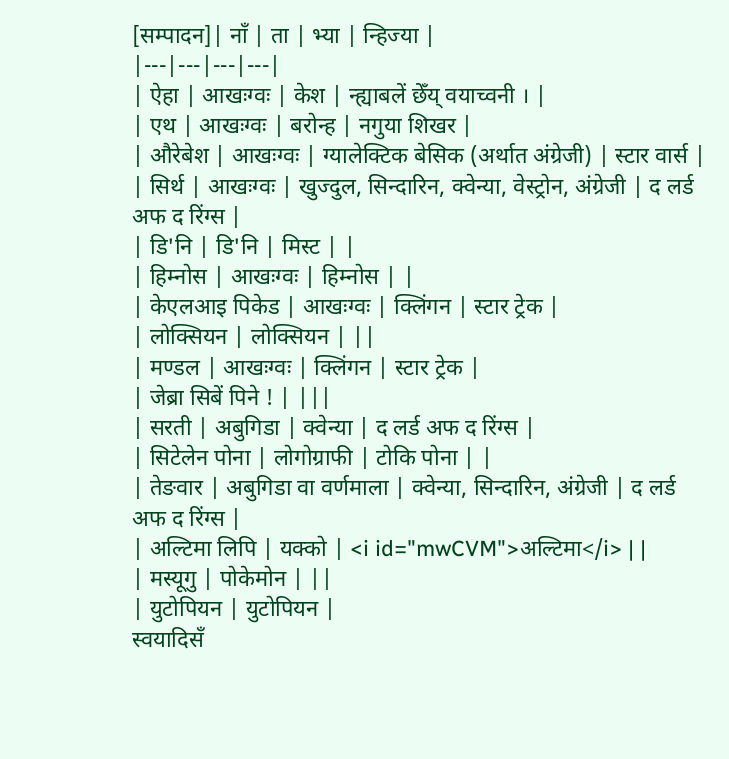[सम्पादन]| नाँ | ता | भ्या | न्हिज्या |
|---|---|---|---|
| ऐहा | आखःग्वः | केश | न्ह्याबलें छेँय् वयाच्वनी । |
| एथ | आखःग्वः | बरोन्ह | नगुया शिखर |
| औरेबेश | आखःग्वः | ग्यालेक्टिक बेसिक (अर्थात अंग्रेजी) | स्टार वार्स |
| सिर्थ | आखःग्वः | खुज्दुल, सिन्दारिन, क्वेन्या, वेस्ट्रोन, अंग्रेजी | द लर्ड अफ द रिंग्स |
| डि'नि | डि'नि | मिस्ट | |
| हिम्नोस | आखःग्वः | हिम्नोस | |
| केएलआइ पिकेड | आखःग्वः | क्लिंगन | स्टार ट्रेक |
| लोक्सियन | लोक्सियन | ||
| मण्डल | आखःग्वः | क्लिंगन | स्टार ट्रेक |
| जेब्रा सिबें पिने ! | |||
| सरती | अबुगिडा | क्वेन्या | द लर्ड अफ द रिंग्स |
| सिटेलेन पोना | लोगोग्राफी | टोकि पोना | |
| तेङवार | अबुगिडा वा वर्णमाला | क्वेन्या, सिन्दारिन, अंग्रेजी | द लर्ड अफ द रिंग्स |
| अल्टिमा लिपि | यक्को | <i id="mwCVM">अल्टिमा</i> | |
| मस्यूगु | पोकेमोन | ||
| युटोपियन | युटोपियन |
स्वयादिसँ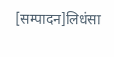[सम्पादन]लिधंसा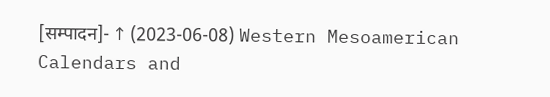[सम्पादन]- ↑ (2023-06-08) Western Mesoamerican Calendars and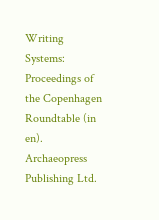Writing Systems: Proceedings of the Copenhagen Roundtable (in en). Archaeopress Publishing Ltd.